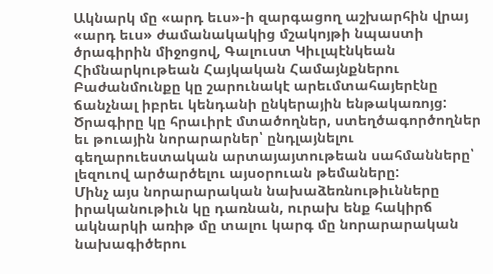Ակնարկ մը «արդ եւս»-ի զարգացող աշխարհին վրայ
«արդ եւս» ժամանակակից մշակոյթի նպաստի ծրագիրին միջոցով, Գալուստ Կիւլպէնկեան Հիմնարկութեան Հայկական Համայնքներու Բաժանմունքը կը շարունակէ արեւմտահայերէնը ճանչնալ իբրեւ կենդանի ընկերային ենթակառոյց: Ծրագիրը կը հրաւիրէ մտածողներ, ստեղծագործողներ եւ թուային նորարարներ՝ ընդլայնելու գեղարուեստական արտայայտութեան սահմանները՝ լեզուով արծարծելու այսօրուան թեմաները:
Մինչ այս նորարարական նախաձեռնութիւնները իրականութիւն կը դառնան, ուրախ ենք հակիրճ ակնարկի առիթ մը տալու կարգ մը նորարարական նախագիծերու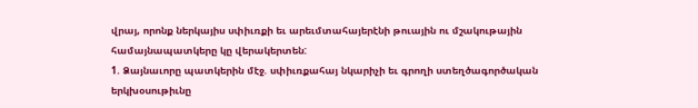վրայ, որոնք ներկայիս սփիւռքի եւ արեւմտահայերէնի թուային ու մշակութային համայնապատկերը կը վերակերտեն:
1. Ձայնաւորը պատկերին մէջ. սփիւռքահայ նկարիչի եւ գրողի ստեղծագործական երկխօսութիւնը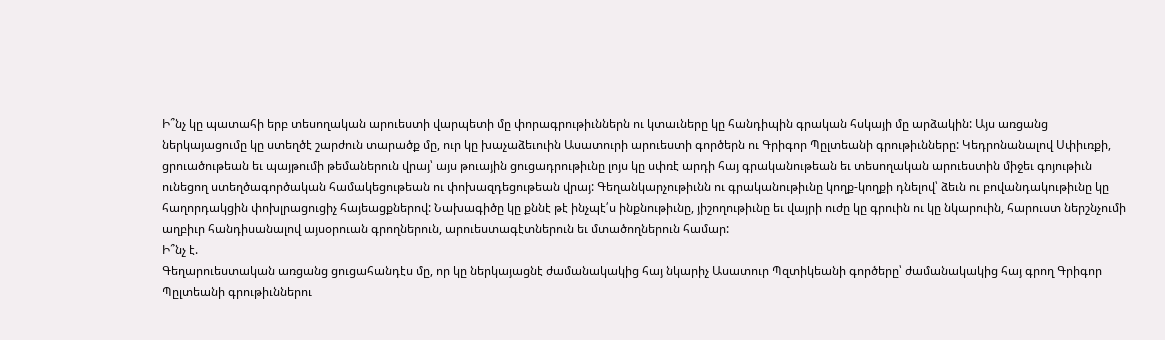Ի՞նչ կը պատահի երբ տեսողական արուեստի վարպետի մը փորագրութիւններն ու կտաւները կը հանդիպին գրական հսկայի մը արձակին: Այս առցանց ներկայացումը կը ստեղծէ շարժուն տարածք մը, ուր կը խաչաձեւուին Ասատուրի արուեստի գործերն ու Գրիգոր Պըլտեանի գրութիւնները: Կեդրոնանալով Սփիւռքի, ցրուածութեան եւ պայթումի թեմաներուն վրայ՝ այս թուային ցուցադրութիւնը լոյս կը սփռէ արդի հայ գրականութեան եւ տեսողական արուեստին միջեւ գոյութիւն ունեցող ստեղծագործական համակեցութեան ու փոխազդեցութեան վրայ: Գեղանկարչութիւնն ու գրականութիւնը կողք-կողքի դնելով՝ ձեւն ու բովանդակութիւնը կը հաղորդակցին փոխլրացուցիչ հայեացքներով: Նախագիծը կը քննէ թէ ինչպէ՛ս ինքնութիւնը, յիշողութիւնը եւ վայրի ուժը կը գրուին ու կը նկարուին, հարուստ ներշնչումի աղբիւր հանդիսանալով այսօրուան գրողներուն, արուեստագէտներուն եւ մտածողներուն համար:
Ի՞նչ է.
Գեղարուեստական առցանց ցուցահանդէս մը, որ կը ներկայացնէ ժամանակակից հայ նկարիչ Ասատուր Պզտիկեանի գործերը՝ ժամանակակից հայ գրող Գրիգոր Պըլտեանի գրութիւններու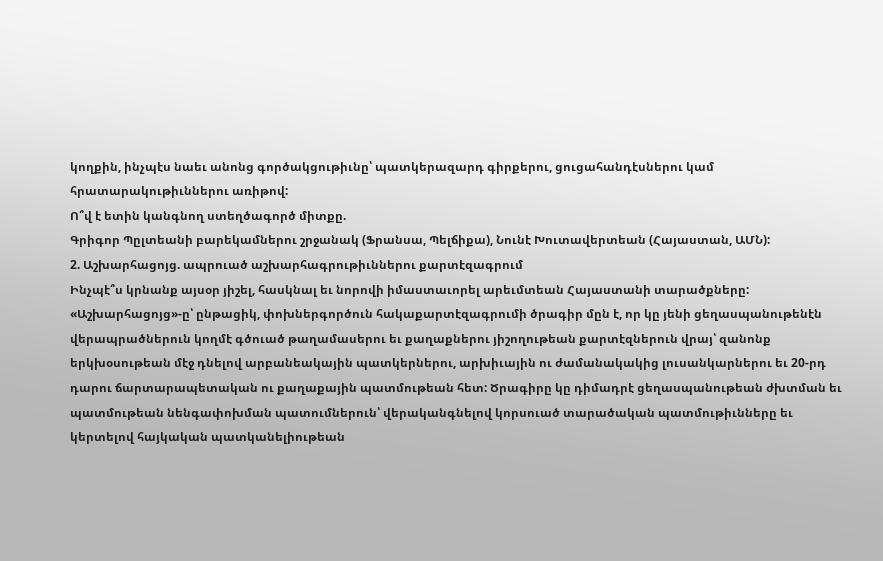կողքին, ինչպէս նաեւ անոնց գործակցութիւնը՝ պատկերազարդ գիրքերու, ցուցահանդէսներու կամ հրատարակութիւններու առիթով:
Ո՞վ է ետին կանգնող ստեղծագործ միտքը.
Գրիգոր Պըլտեանի բարեկամներու շրջանակ (Ֆրանսա, Պելճիքա), Նունէ Խուտավերտեան (Հայաստան, ԱՄՆ):
2. Աշխարհացոյց. ապրուած աշխարհագրութիւններու քարտէզագրում
Ինչպէ՞ս կրնանք այսօր յիշել, հասկնալ եւ նորովի իմաստաւորել արեւմտեան Հայաստանի տարածքները: «Աշխարհացոյց»-ը՝ ընթացիկ, փոխներգործուն հակաքարտէզագրումի ծրագիր մըն է, որ կը յենի ցեղասպանութենէն վերապրածներուն կողմէ գծուած թաղամասերու եւ քաղաքներու յիշողութեան քարտէզներուն վրայ՝ զանոնք երկխօսութեան մէջ դնելով արբանեակային պատկերներու, արխիւային ու ժամանակակից լուսանկարներու եւ 20-րդ դարու ճարտարապետական ու քաղաքային պատմութեան հետ: Ծրագիրը կը դիմադրէ ցեղասպանութեան ժխտման եւ պատմութեան նենգափոխման պատումներուն՝ վերականգնելով կորսուած տարածական պատմութիւնները եւ կերտելով հայկական պատկանելիութեան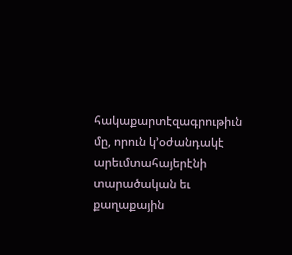հակաքարտէզագրութիւն մը, որուն կ’օժանդակէ արեւմտահայերէնի տարածական եւ քաղաքային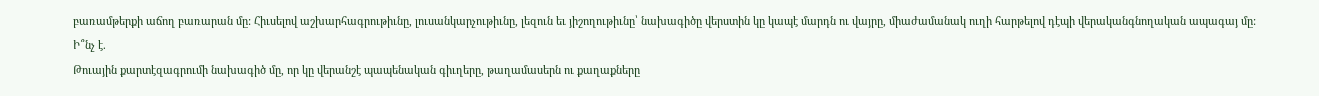բառամթերքի աճող բառարան մը: Հիւսելով աշխարհագրութիւնը, լուսանկարչութիւնը, լեզուն եւ յիշողութիւնը՝ նախագիծը վերստին կը կապէ մարդն ու վայրը, միաժամանակ ուղի հարթելով դէպի վերականգնողական ապագայ մը:
Ի՞նչ է.
Թուային քարտէզագրումի նախագիծ մը, որ կը վերանշէ պապենական գիւղերը, թաղամասերն ու քաղաքները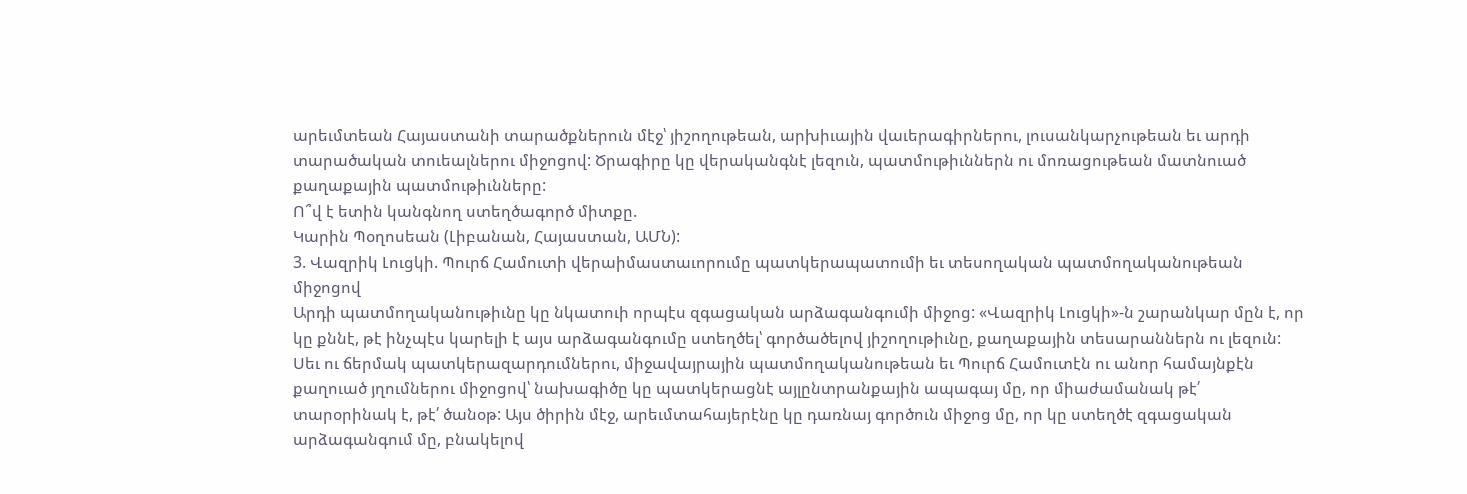արեւմտեան Հայաստանի տարածքներուն մէջ՝ յիշողութեան, արխիւային վաւերագիրներու, լուսանկարչութեան եւ արդի տարածական տուեալներու միջոցով: Ծրագիրը կը վերականգնէ լեզուն, պատմութիւններն ու մոռացութեան մատնուած քաղաքային պատմութիւնները:
Ո՞վ է ետին կանգնող ստեղծագործ միտքը.
Կարին Պօղոսեան (Լիբանան, Հայաստան, ԱՄՆ):
3. Վազրիկ Լուցկի. Պուրճ Համուտի վերաիմաստաւորումը պատկերապատումի եւ տեսողական պատմողականութեան միջոցով
Արդի պատմողականութիւնը կը նկատուի որպէս զգացական արձագանգումի միջոց: «Վազրիկ Լուցկի»-ն շարանկար մըն է, որ կը քննէ, թէ ինչպէս կարելի է այս արձագանգումը ստեղծել՝ գործածելով յիշողութիւնը, քաղաքային տեսարաններն ու լեզուն: Սեւ ու ճերմակ պատկերազարդումներու, միջավայրային պատմողականութեան եւ Պուրճ Համուտէն ու անոր համայնքէն քաղուած յղումներու միջոցով՝ նախագիծը կը պատկերացնէ այլընտրանքային ապագայ մը, որ միաժամանակ թէ՛ տարօրինակ է, թէ՛ ծանօթ: Այս ծիրին մէջ, արեւմտահայերէնը կը դառնայ գործուն միջոց մը, որ կը ստեղծէ զգացական արձագանգում մը, բնակելով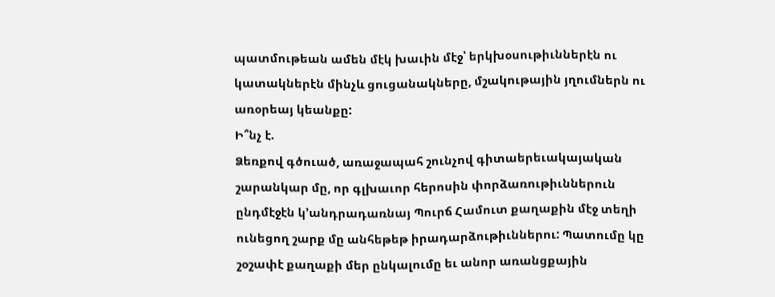պատմութեան ամեն մէկ խաւին մէջ՝ երկխօսութիւններէն ու կատակներէն մինչև ցուցանակները, մշակութային յղումներն ու առօրեայ կեանքը:
Ի՞նչ է.
Ձեռքով գծուած, առաջապահ շունչով գիտաերեւակայական շարանկար մը, որ գլխաւոր հերոսին փորձառութիւններուն ընդմէջէն կ’անդրադառնայ Պուրճ Համուտ քաղաքին մէջ տեղի ունեցող շարք մը անհեթեթ իրադարձութիւններու: Պատումը կը շօշափէ քաղաքի մեր ընկալումը եւ անոր առանցքային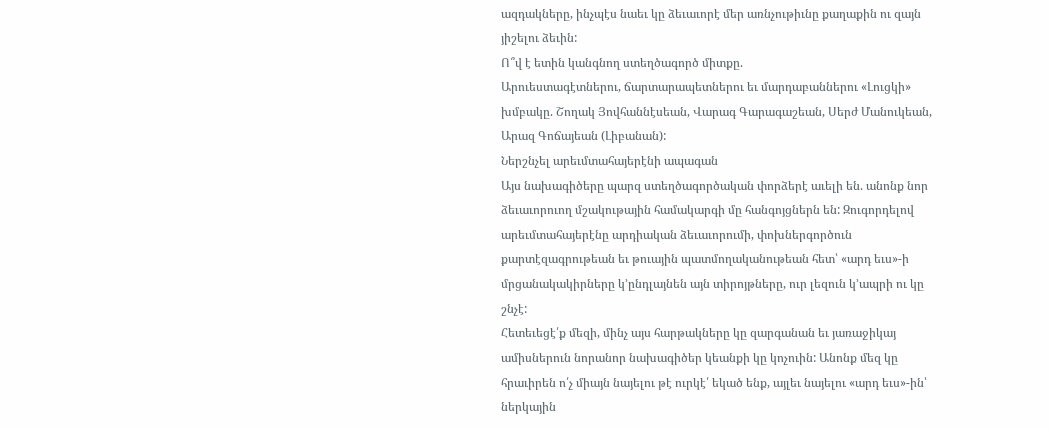ազդակները, ինչպէս նաեւ կը ձեւաւորէ մեր առնչութիւնը քաղաքին ու զայն յիշելու ձեւին:
Ո՞վ է ետին կանգնող ստեղծագործ միտքը.
Արուեստագէտներու, ճարտարապետներու եւ մարդաբաններու «Լուցկի» խմբակը. Շողակ Յովհաննէսեան, Վարագ Գարագաշեան, Սերժ Մանուկեան, Արազ Գոճայեան (Լիբանան):
Ներշնչել արեւմտահայերէնի ապագան
Այս նախագիծերը պարզ ստեղծագործական փորձերէ աւելի են. անոնք նոր ձեւաւորուող մշակութային համակարգի մը հանգոյցներն են: Զուգորդելով արեւմտահայերէնը արդիական ձեւաւորումի, փոխներգործուն քարտէզագրութեան եւ թուային պատմողականութեան հետ՝ «արդ եւս»-ի մրցանակակիրները կ’ընդլայնեն այն տիրոյթները, ուր լեզուն կ’ապրի ու կը շնչէ:
Հետեւեցէ՛ք մեզի, մինչ այս հարթակները կը զարգանան եւ յառաջիկայ ամիսներուն նորանոր նախագիծեր կեանքի կը կոչուին: Անոնք մեզ կը հրաւիրեն ո՛չ միայն նայելու թէ ուրկէ՛ եկած ենք, այլեւ նայելու «արդ եւս»-ին՝ ներկային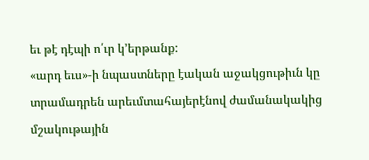եւ թէ դէպի ո՛ւր կ’երթանք:
«արդ եւս»-ի նպաստները էական աջակցութիւն կը տրամադրեն արեւմտահայերէնով ժամանակակից մշակութային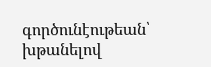գործունէութեան՝ խթանելով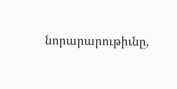նորարարութիւնը,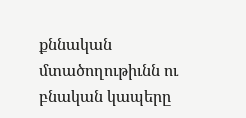քննական մտածողութիւնն ու բնական կապերը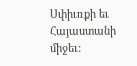Սփիւռքի եւ Հայաստանի միջեւ: